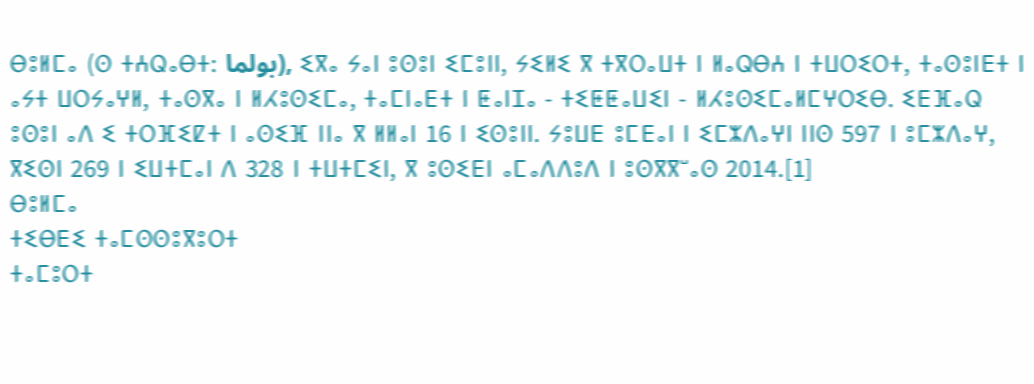ⴱⵓⵍⵎⴰ (ⵙ ⵜⵄⵕⴰⴱⵜ: بولما), ⵉⴳⴰ ⵢⴰⵏ ⵓⵙⵓⵏ ⵉⵎⵓⵏⵏ, ⵢⵉⵍⵉ ⴳ ⵜⴳⵔⴰⵡⵜ ⵏ ⵍⴰⵕⴱⵄ ⵏ ⵜⵡⵔⵉⵔⵜ, ⵜⴰⵙⵓⵏⴹⵜ ⵏ ⴰⵢⵜ ⵡⵔⵢⴰⵖⵍ, ⵜⴰⵙⴳⴰ ⵏ ⵍⵃⵓⵙⵉⵎⴰ, ⵜⴰⵎⵏⴰⴹⵜ ⵏ ⵟⴰⵏⵊⴰ - ⵜⵉⵟⵟⴰⵡⵉⵏ - ⵍⵃⵓⵙⵉⵎⴰⵍⵎⵖⵔⵉⴱ. ⵉⴹⴼⴰⵕ ⵓⵙⵓⵏ ⴰⴷ ⵉ ⵜⵔⴼⵉⵇⵜ ⵏ ⴰⵙⵉⴼ ⵏⵏⴰ ⴳ ⵍⵍⴰⵏ 16 ⵏ ⵉⵙⵓⵏⵏ. ⵢⵓⵡⴹ ⵓⵎⴹⴰⵏ ⵏ ⵉⵎⵣⴷⴰⵖⵏ ⵏⵏⵙ 597 ⵏ ⵓⵎⵣⴷⴰⵖ, ⴳⵉⵙⵏ 269 ⵏ ⵉⵡⵜⵎⴰⵏ ⴷ 328 ⵏ ⵜⵡⵜⵎⵉⵏ, ⴳ ⵓⵙⵉⴹⵏ ⴰⵎⴰⴷⴷⵓⴷ ⵏ ⵓⵙⴳⴳⵯⴰⵙ 2014.[1]
ⴱⵓⵍⵎⴰ
ⵜⵉⴱⴹⵉ ⵜⴰⵎⵙⵙⵓⴳⵓⵔⵜ
ⵜⴰⵎⵓⵔⵜ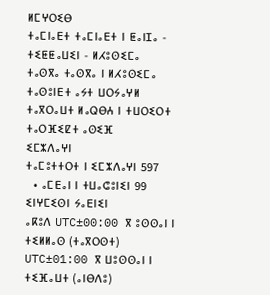ⵍⵎⵖⵔⵉⴱ
ⵜⴰⵎⵏⴰⴹⵜ ⵜⴰⵎⵏⴰⴹⵜ ⵏ ⵟⴰⵏⵊⴰ - ⵜⵉⵟⵟⴰⵡⵉⵏ - ⵍⵃⵓⵙⵉⵎⴰ
ⵜⴰⵙⴳⴰ ⵜⴰⵙⴳⴰ ⵏ ⵍⵃⵓⵙⵉⵎⴰ
ⵜⴰⵙⵓⵏⴹⵜ ⴰⵢⵜ ⵡⵔⵢⴰⵖⵍ
ⵜⴰⴳⵔⴰⵡⵜ ⵍⴰⵕⴱⵄ ⵏ ⵜⵡⵔⵉⵔⵜ
ⵜⴰⵔⴼⵉⵇⵜ ⴰⵙⵉⴼ
ⵉⵎⵣⴷⴰⵖⵏ
ⵜⴰⵎⵓⵜⵜⵔⵜ ⵏ ⵉⵎⵣⴷⴰⵖⵏ 597
  • ⴰⵎⴹⴰⵏ ⵏ ⵜⵡⴰⵛⵓⵏⵉⵏ 99
ⵉⵏⵖⵎⵉⵙⵏ ⵢⴰⴹⵏⵉⵏ
ⴰⴽⵓⴷ UTC±00:00 ⴳ ⵓⵙⵙⴰⵏ ⵏ ⵜⵉⵍⵍⴰⵙ (ⵜⴰⴳⵔⵙⵜ)
UTC±01:00 ⴳ ⵡⵓⵙⵙⴰⵏ ⵏ ⵜⵉⴼⴰⵡⵜ (ⴰⵏⴱⴷⵓ)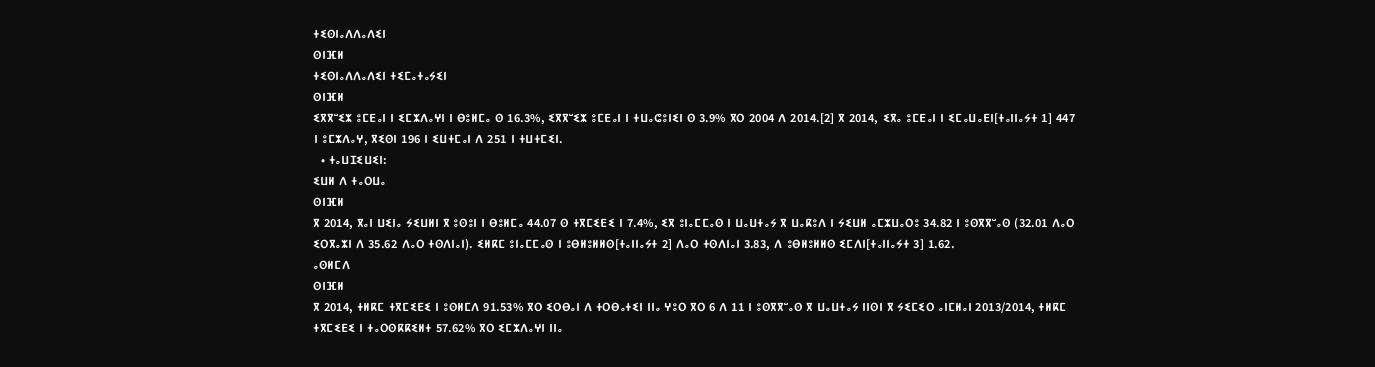ⵜⵉⵙⵏⴰⴷⴷⴰⴷⵉⵏ
ⵙⵏⴼⵍ
ⵜⵉⵙⵏⴰⴷⴷⴰⴷⵉⵏ ⵜⵉⵎⴰⵜⴰⵢⵉⵏ
ⵙⵏⴼⵍ
ⵉⴳⴳⵯⵉⵣ ⵓⵎⴹⴰⵏ ⵏ ⵉⵎⵣⴷⴰⵖⵏ ⵏ ⴱⵓⵍⵎⴰ ⵙ 16.3%, ⵉⴳⴳⵯⵉⵣ ⵓⵎⴹⴰⵏ ⵏ ⵜⵡⴰⵛⵓⵏⵉⵏ ⵙ 3.9% ⴳⵔ 2004 ⴷ 2014.[2] ⴳ 2014, ⵉⴳⴰ ⵓⵎⴹⴰⵏ ⵏ ⵉⵎⴰⵡⴰⴹⵏ[ⵜⴰⵏⵏⴰⵢⵜ 1] 447 ⵏ ⵓⵎⵣⴷⴰⵖ, ⴳⵉⵙⵏ 196 ⵏ ⵉⵡⵜⵎⴰⵏ ⴷ 251 ⵏ ⵜⵡⵜⵎⵉⵏ.
  • ⵜⴰⵡⵊⵉⵡⵉⵏ:
ⵉⵡⵍ ⴷ ⵜⴰⵔⵡⴰ
ⵙⵏⴼⵍ
ⴳ 2014, ⴳⴰⵏ ⵡⵉⵏⴰ ⵢⵉⵡⵍⵏ ⴳ ⵓⵙⵓⵏ ⵏ ⴱⵓⵍⵎⴰ 44.07 ⵙ ⵜⴳⵎⵉⴹⵉ ⵏ 7.4%, ⵉⴳ ⵓⵏⴰⵎⵎⴰⵙ ⵏ ⵡⴰⵡⵜⴰⵢ ⴳ ⵡⴰⴽⵓⴷ ⵏ ⵢⵉⵡⵍ ⴰⵎⵣⵡⴰⵔⵓ 34.82 ⵏ ⵓⵙⴳⴳⵯⴰⵙ (32.01 ⴷⴰⵔ ⵉⵔⴳⴰⵣⵏ ⴷ 35.62 ⴷⴰⵔ ⵜⵙⴷⵏⴰⵏ). ⵉⵍⴽⵎ ⵓⵏⴰⵎⵎⴰⵙ ⵏ ⵓⴱⵍⵓⵍⵍⵙ[ⵜⴰⵏⵏⴰⵢⵜ 2] ⴷⴰⵔ ⵜⵙⴷⵏⴰⵏ 3.83, ⴷ ⵓⴱⵍⵓⵍⵍⵙ ⵉⵎⴷⵏ[ⵜⴰⵏⵏⴰⵢⵜ 3] 1.62.
ⴰⵙⵍⵎⴷ
ⵙⵏⴼⵍ
ⴳ 2014, ⵜⵍⴽⵎ ⵜⴳⵎⵉⴹⵉ ⵏ ⵓⵙⵍⵎⴷ 91.53% ⴳⵔ ⵉⵔⴱⴰⵏ ⴷ ⵜⵔⴱⴰⵜⵉⵏ ⵏⵏⴰ ⵖⵓⵔ ⴳⵔ 6 ⴷ 11 ⵏ ⵓⵙⴳⴳⵯⴰⵙ ⴳ ⵡⴰⵡⵜⴰⵢ ⵏⵏⵙⵏ ⴳ ⵢⵉⵎⵉⵔ ⴰⵏⵎⵍⴰⵏ 2013/2014, ⵜⵍⴽⵎ ⵜⴳⵎⵉⴹⵉ ⵏ ⵜⴰⵔⵙⴽⴽⵉⵍⵜ 57.62% ⴳⵔ ⵉⵎⵣⴷⴰⵖⵏ ⵏⵏⴰ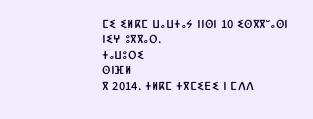ⵎⵉ ⵉⵍⴽⵎ ⵡⴰⵡⵜⴰⵢ ⵏⵏⵙⵏ 10 ⵉⵙⴳⴳⵯⴰⵙⵏ ⵏⵉⵖ ⵓⴳⴳⴰⵔ.
ⵜⴰⵡⵓⵔⵉ
ⵙⵏⴼⵍ
ⴳ 2014. ⵜⵍⴽⵎ ⵜⴳⵎⵉⴹⵉ ⵏ ⵎⴷⴷ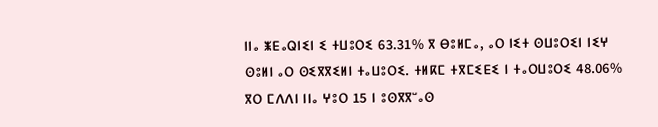ⵏⵏⴰ ⵥⴹⴰⵕⵏⵉⵏ ⵉ ⵜⵡⵓⵔⵉ 63.31% ⴳ ⴱⵓⵍⵎⴰ, ⴰⵔ ⵏⵉⵜ ⵙⵡⵓⵔⵉⵏ ⵏⵉⵖ ⵙⵓⵍⵏ ⴰⵔ ⵙⵉⴳⴳⵉⵍⵏ ⵜⴰⵡⵓⵔⵉ. ⵜⵍⴽⵎ ⵜⴳⵎⵉⴹⵉ ⵏ ⵜⴰⵔⵡⵓⵔⵉ 48.06% ⴳⵔ ⵎⴷⴷⵏ ⵏⵏⴰ ⵖⵓⵔ 15 ⵏ ⵓⵙⴳⴳⵯⴰⵙ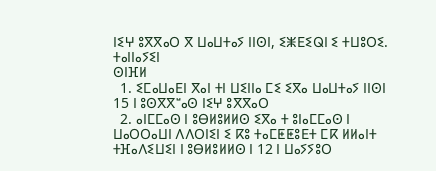ⵏⵉⵖ ⵓⴳⴳⴰⵔ ⴳ ⵡⴰⵡⵜⴰⵢ ⵏⵏⵙⵏ, ⵉⵥⴹⵉⵕⵏ ⵉ ⵜⵡⵓⵔⵉ.
ⵜⴰⵏⵏⴰⵢⵉⵏ
ⵙⵏⴼⵍ
  1. ⵉⵎⴰⵡⴰⴹⵏ ⴳⴰⵏ ⵜⵏ ⵡⵉⵏⵏⴰ ⵎⵉ ⵉⴳⴰ ⵡⴰⵡⵜⴰⵢ ⵏⵏⵙⵏ 15 ⵏ ⵓⵙⴳⴳⵯⴰⵙ ⵏⵉⵖ ⵓⴳⴳⴰⵔ
  2. ⴰⵏⵎⵎⴰⵙ ⵏ ⵓⴱⵍⵓⵍⵍⵙ ⵉⴳⴰ ⵜ ⵓⵏⴰⵎⵎⴰⵙ ⵏ ⵡⴰⵔⵔⴰⵡⵏ ⴷⴷⵔⵏⵉⵏ ⵉ ⴽⵓ ⵜⴰⵎⵟⵟⵓⴹⵜ ⵎⴽ ⵍⵍⴰⵏⵜ ⵜⴼⴰⴷⵉⵡⵉⵏ ⵏ ⵓⴱⵍⵓⵍⵍⵙ ⵏ 12 ⵏ ⵡⴰⵢⵢⵓⵔ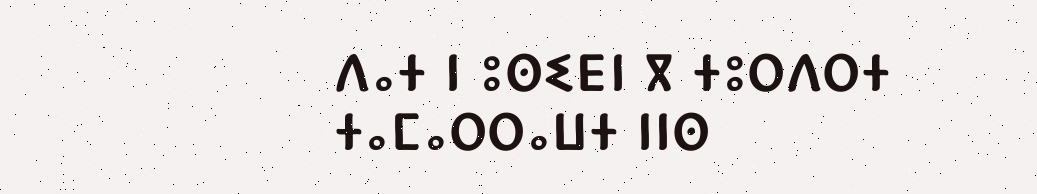ⴷⴰⵜ ⵏ ⵓⵙⵉⴹⵏ ⴳ ⵜⵓⵔⴷⵔⵜ ⵜⴰⵎⴰⵔⵔⴰⵡⵜ ⵏⵏⵙ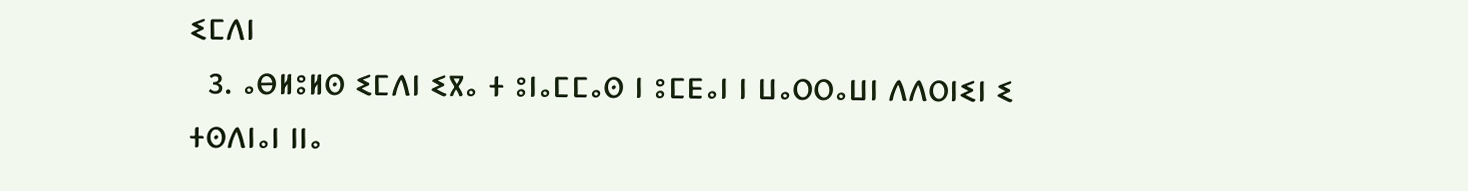ⵉⵎⴷⵏ
  3. ⴰⴱⵍⵓⵍⵙ ⵉⵎⴷⵏ ⵉⴳⴰ ⵜ ⵓⵏⴰⵎⵎⴰⵙ ⵏ ⵓⵎⴹⴰⵏ ⵏ ⵡⴰⵔⵔⴰⵡⵏ ⴷⴷⵔⵏⵉⵏ ⵉ ⵜⵙⴷⵏⴰⵏ ⵏⵏⴰ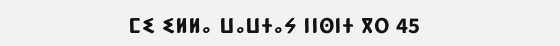ⵎⵉ ⵉⵍⵍⴰ ⵡⴰⵡⵜⴰⵢ ⵏⵏⵙⵏⵜ ⴳⵔ 45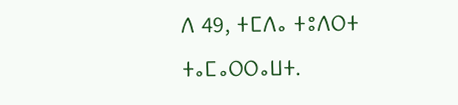ⴷ 49, ⵜⵎⴷⴰ ⵜⵓⴷⵔⵜ ⵜⴰⵎⴰⵔⵔⴰⵡⵜ.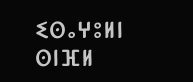ⵉⵙⴰⵖⵓⵍⵏ
ⵙⵏⴼⵍ